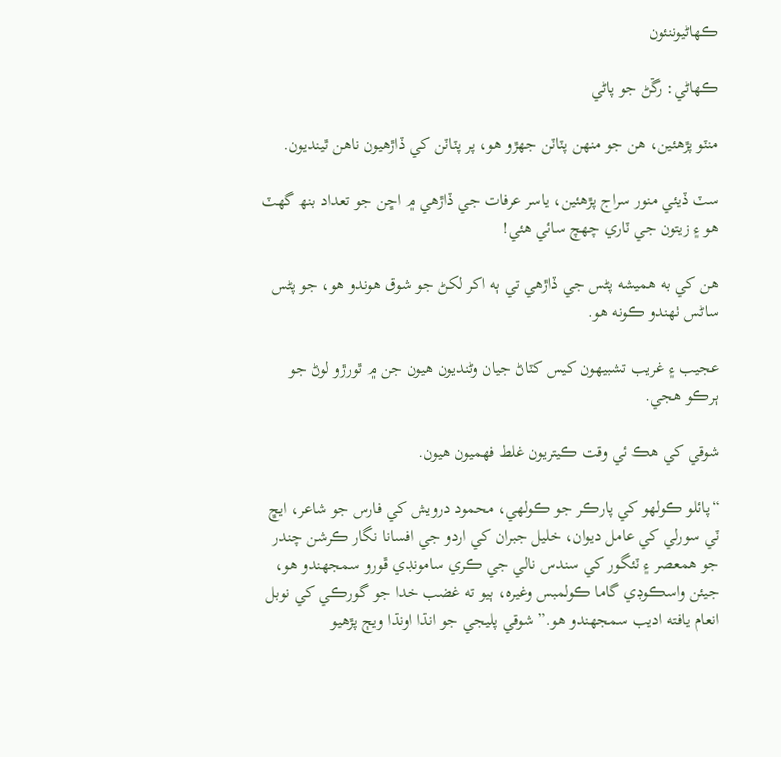ڪهاڻيوننئون

ڪهاڻي: رڱڻ جو پاڻي

منٽو پڙهئين، هن جو منهن پٽاٽن جهڙو هو، پر پٽاٽن کي ڏاڙهيون ناهن ٿينديون.

سٽ ڏيئي منور سراج پڙهئين، ياسر عرفات جي ڏاڙهي ۾ اڇن جو تعداد بنھ گهٽ هو ۽ زيتون جي ٽاري چهچ سائي هئي!

ھن کي به هميشه پڻس جي ڏاڙهي تي ٻه اکر لکڻ جو شوق هوندو هو، جو پڻس ساڻس ٺهندو ڪونه هو.

عجيب ۽ غريب تشبيهون کيس کٽاڻ جيان وڻنديون هيون جن ۾ ٿورڙو لوڻ جو ٻرڪو هجي.

شوقي کي هڪ ئي وقت ڪيتريون غلط فهميون هيون.

“پائلو ڪولهو کي پارڪر جو ڪولهي، محمود درويش کي فارس جو شاعر، ايڇ ٽي سورلي کي عامل ديوان، خليل جبران کي اردو جي افسانا نگار ڪرشن چندر جو همعصر ۽ ٽئگور کي سندس نالي جي ڪري سامونڊي ڦورو سمجهندو هو، جيئن واسڪوڊي گاما ڪولمبس وغيره، ٻيو ته غضب خدا جو گورڪي کي نوبل انعام يافته اديب سمجهندو هو.” شوقي پليجي جو انڌا اونڌا ويڄ پڙهيو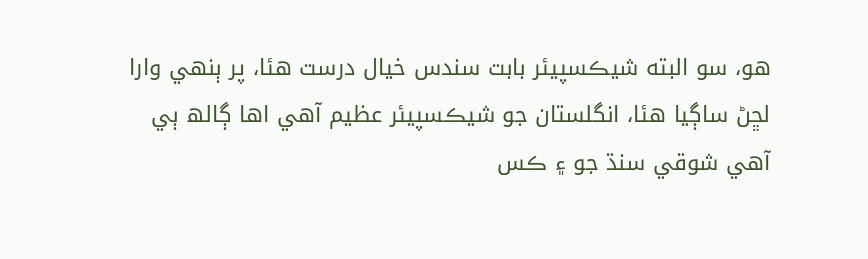هو، سو البته شيڪسپيئر بابت سندس خيال درست هئا، پر ٻنهي وارا لڇڻ ساڳيا هئا، انگلستان جو شيڪسپيئر عظيم آهي اها ڳالھ ٻي آهي شوقي سنڌ جو ۽ ڪس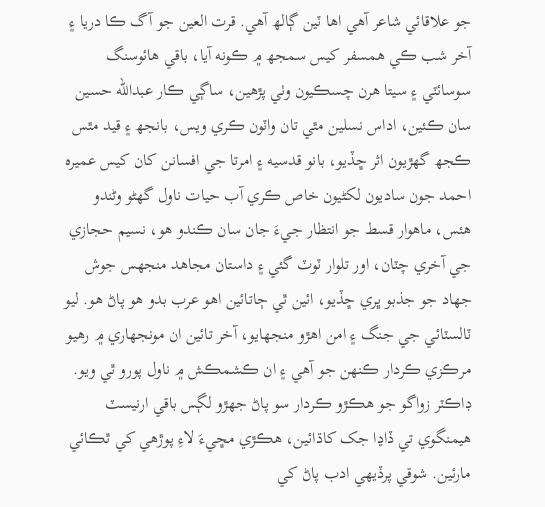جو علاقائي شاعر آهي اها ٽين ڳالھ آھي. قرت العين جو آگ ڪا دريا ۽ آخر شب ڪي همسفر کيس سمجھ ۾ ڪونه آيا، باقي هائوسنگ سوسائٽي ۽ سيتا هرن چسڪيون وٺي پڙهين، ساڳي ڪار عبدالله حسين سان ڪئين، اداس نسلين مٿي تان واٽون ڪري ويس، بانجھ ۽ قيد مٿس ڪجھ گهڙيون اثر ڇڏيو، بانو قدسيه ۽ امرتا جي افسانن کان کيس عميره احمد جون ساديون لکڻيون خاص ڪري آب حيات ناول گهڻو وڻندو هئس، ماهوار قسط جو انتظار جيءَ جان سان ڪندو هو، نسيم حجازي جي آخري چٽان، اور تلوار ٽوٽ گئي ۽ داستان مجاهد منجهس جوش جهاد جو جذبو ڀري ڇڏيو، ائين ٿي ڄاتائين اهو عرب بدو هو پاڻ هو. ليو ٽالسٽائي جي جنگ ۽ امن اهڙو منجهايو، آخر تائين ان مونجهاري ۾ رهيو مرڪزي ڪردار ڪنھن جو آهي ۽ ان ڪشمڪش ۾ ناول پورو ٿي ويو. ڊاڪٽر زواگو جو هڪڙو ڪردار سو پاڻ جهڙو لڳس باقي ارنيسٽ هيمنگوي تي ڏاڍا جک کاڌائين، هڪڙي مڇيءَ لاءِ پوڙهي کي ٿڪائي مارئين. شوقي پرڏيهي ادب پاڻ کي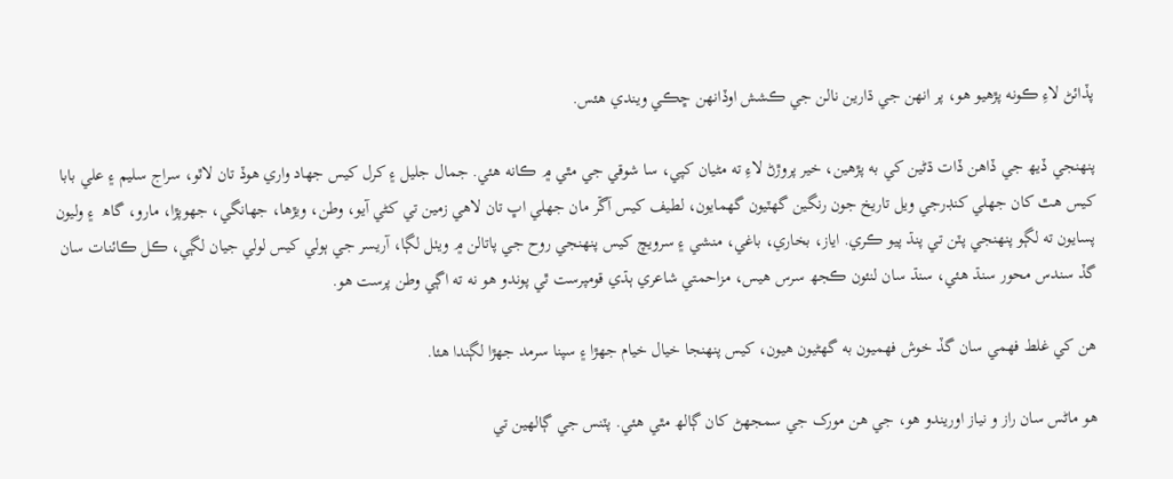پڏائڻ لاءِ ڪونه پڙهيو هو، پر انهن جي ڌارين نالن جي ڪشش اوڏانهن ڇڪي ويندي هئس.

پنهنجي ڏيھ جي ڏاهن ڏات ڌڻين کي به پڙهين، خير پروڙڻ لاءِ ته مڻيان کپي، سا شوقي جي مٿي ۾ ڪانه هئي. جمال جليل ۽ کرل کيس جهاد واري هوڏ تان لاٿو، سراج سليم ۽ علي بابا کيس هٿ کان جهلي کنڊرجي ويل تاريخ جون رنگين گهٽيون گهمايون، لطيف کيس آڱر مان جهلي اڀ تان لاهي زمين تي کڻي آيو، وطن، ويڙها، جھانگي، جھوپڙا، مارو، گاھ  ۽ وليون پسايون ته لڳو پنهنجي پٽن تي پنڌ پيو ڪري. اياز، بخاري، باغي، منشي ۽ سرويچ کيس پنهنجي روح جي پاتالن ۾ ويٺل لڳا، آريسر جي ٻولي کيس لولي جيان لڳي، ڪل ڪائنات سان گڏ سندس محور سنڌ هئي، سنڌ سان لنئون ڪجھ سرس هيس، مزاحمتي شاعري ٻڌي قومپرست ٿي پوندو هو نه ته اڳي وطن پرست هو.

ھن کي غلط فهمي سان گڏ خوش فهميون به گهڻيون هيون، کيس پنهنجا خيال خيام جھڙا ۽ سپنا سرمد جھڙا لڳندا هئا.

هو ماڻس سان راز و نياز اوريندو هو، جي هن مورک جي سمجهڻ کان ڳالھ مٿي هئي. پٽنس جي ڳالهين تي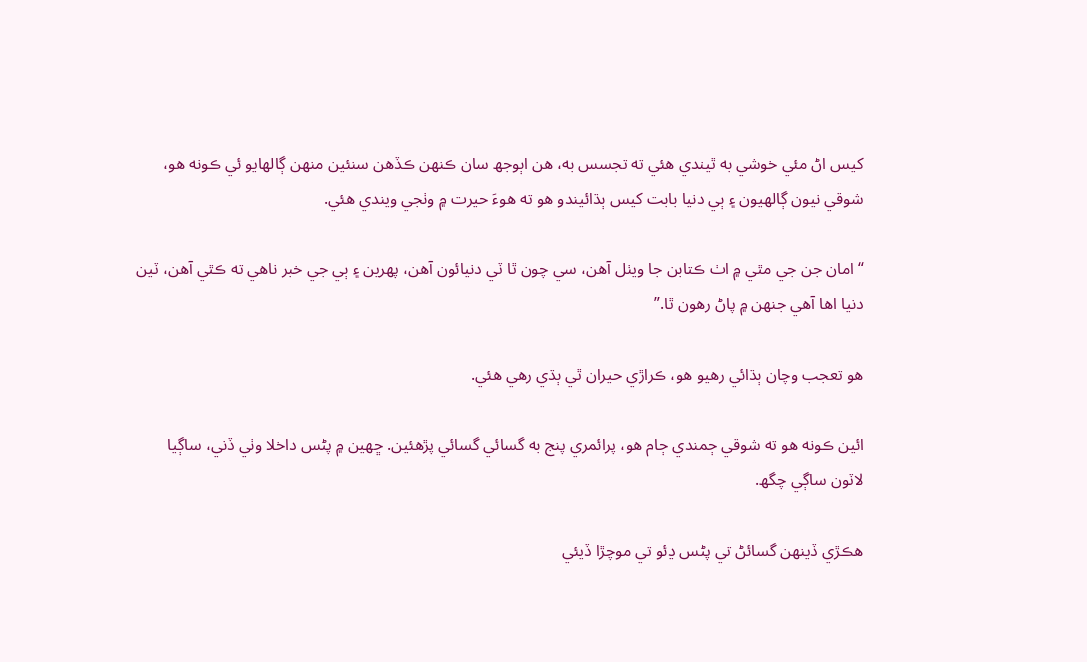کيس اڻ مئي خوشي به ٿيندي هئي ته تجسس به، هن اٻوجھ سان ڪنهن ڪڏهن سنئين منهن ڳالهايو ئي ڪونه هو، شوقي نيون ڳالھيون ۽ ٻي دنيا بابت کيس ٻڌائيندو هو ته هوءَ حيرت ۾ وٺجي ويندي هئي.

“امان جن جي مٿي ۾ اٺ ڪتابن جا ويٺل آهن، سي چون ٿا ٽي دنيائون آهن، پهرين ۽ ٻي جي خبر ناهي ته ڪٿي آهن، ٽين دنيا اها آهي جنهن ۾ پاڻ رهون ٿا.”

هو تعجب وچان ٻڌائي رهيو هو، ڪراڙي حيران ٿي ٻڌي رهي هئي.

ائين ڪونه هو ته شوقي ڄمندي ڄام هو، پرائمري پنج به گسائي گسائي پڙهئين. ڇهين ۾ پڻس داخلا وٺي ڏني، ساڳيا لاٽون ساڳي چگھ.

هڪڙي ڏينهن گسائڻ تي پڻس ڍئو تي موچڙا ڏيئي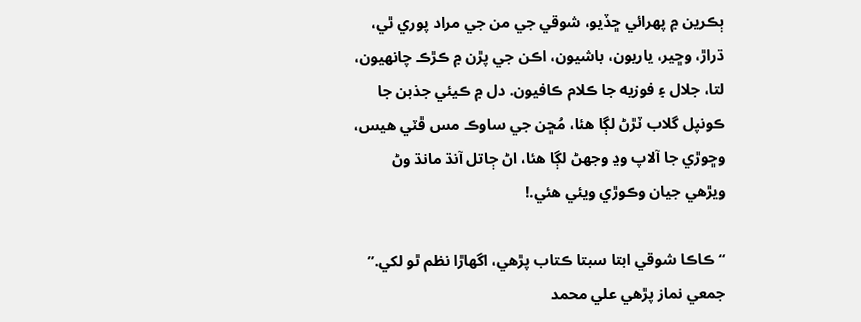ٻڪرين ۾ پهرائي ڇڏيو، شوقي جي من جي مراد پوري ٿي، ڌراڙ، وڇير، ياريون، باشيون، اڪن جي پڙن ۾ ڪڙڪ چانهيون، لتا، جلال ۽ فوزيه جا ڪلام ڪافيون. دل ۾ ڪيئي جذبن جا ڪونپل گلاب ٽڙڻ لڳا هئا، مُڇن جي ساوڪ مس ڦٽي هيس، وڇوڙي جا آلاپ وڍ وجهڻ لڳا هئا، اڻ ڄاتل آنڌ مانڌ وڻ ويڙهي جيان وڪوڙي ويئي هئي.!

“ڪاڪا شوقي ابتا سبتا ڪتاب پڙهي، اگھاڙا نظم ٿو لکي.” جمعي نماز پڙهي علي محمد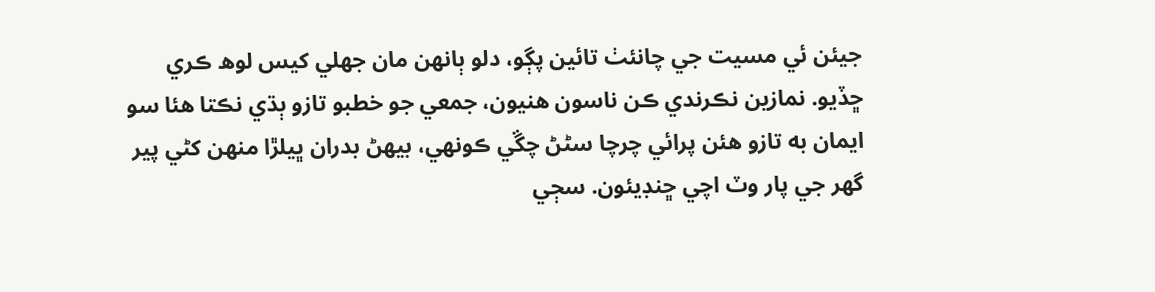جيئن ئي مسيت جي چانئٺ تائين پڳو، دلو ٻانهن مان جهلي کيس لوھ ڪري ڇڏيو. نمازين نڪرندي ڪن ناسون هنيون، جمعي جو خطبو تازو ٻڌي نڪتا هئا سو ايمان به تازو هئن پرائي چرچا سڻڻ چڱي ڪونهي، بيهڻ بدران ڀيلڙا منهن کڻي پير گهر جي پار وٽ اچي ڇنڊيئون. سڄي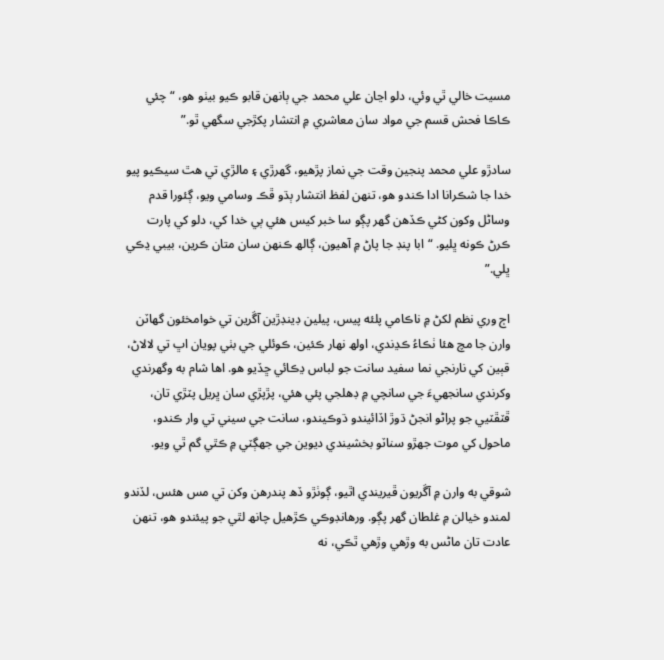مسيت خالي ٿي وئي، دلو اڃان علي محمد جي ٻانهن قابو ڪيو بيٺو هو، “چئي ڪاڪا فحش قسم جي مواد سان معاشري ۾ انتشار پکڙجي سگهي ٿو.”

سادڙو علي محمد پنجين وقت جي نماز پڙهيو، گهرڙي ۽ مالڙي تي هٿ سيڪيو پيو خدا جا شڪرانا ادا ڪندو هو، تنهن لفظ انتشار ٻڌو ڦڪ وسامي ويو، ڳئورا قدم وساڻل وکون کڻي ڪڏهن گهر پڳو سا خبر کيس هئي ٻي خدا کي، دلو کي پارت ڪرڻ ڪونه ڀليو. “ابا پنڊ جا پاڻ ۾ آهيون، ڳالھ ڪنهن سان متان ڪرين، بيبي ڍڪي ڀلي.”

اڄ وري نظم لکڻ ۾ ناڪامي پلئه پيس، پيلين ڊينڊڙين آڱرين تي خوامخئون گهاٽن وارن جا مچ ھئا ٺڪاءُ ڪڍندي، اولھ نھار ڪئين، ڪوئلي جي بٺي پويان اڀ تي لالاڻ، قٻين کي نارنجي نما سفيد سانت جو لباس ڍڪائي ڇڏيو هو. اھا شام به وگهرندي وکرندي سانجھيءَ جي سانچي ۾ ڊھلجي پئي هئي، پڙپڙي سان ڀريل پٽڙي تان، ڦٽڦٽيي جو پراڻو انجڻ ڌوڙ اڏائيندو ڌوڪيندو، سانت جي سيني تي وار ڪندو، ماحول کي موت جهڙو سناٽو بخشيندي ديوين جي جهڳٽي ۾ ڪٿي گم ٿي ويو.

شوقي به وارن ۾ آڱريون ڦيريندي اٿيو، ڳوٺڙو ڏھ پندرهن وکن تي مس هئس، لڏندو لمندو خيالن ۾ غلطان گهر پڳو. ورهانڊوڪي ڪڙهيل چانھ لٿي جو پيئندو هو، تنهن عادت تان ماڻس به وڙهي وڙهي ٿڪي، نه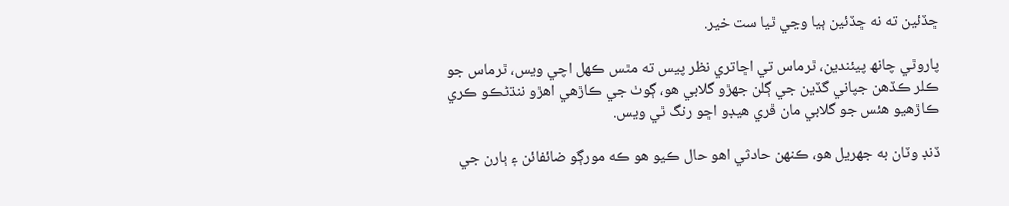ڇڏئين ته نه ڇڏئين ٻيا وڃي ٿيا ست خير.

پاروٿي چانھ پيئندين، ٿرماس تي اڇاتري نظر پيس ته مٿس ڪھل اچي ويس، ٿرماس جو ڪلر ڪڏهن جپاني گڏين جي ڳلن جهڙو گلابي هو، ڳوٺ جي ڪاڙهي اهڙو ننڌڻڪو ڪري ڪاڙهيو هئس جو گلابي مان ڦري هيڊو اڇو رنگ ٿي ويس.

ڏنڊ وٽان به جهريل هو، ڪنهن حادثي اهو حال ڪيو ھو ڪه مورڳو ضائفائن ۽ ٻارن جي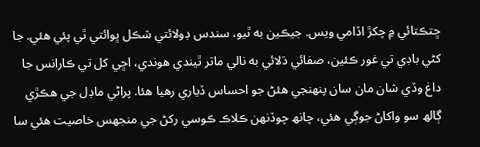ڇتڪتائي ۾ چکڙ اڏامي ويس. جيڪين به ٿيو، سندس ڊولائتي شڪل ڀوائتي ٿي پئي هئي. جا کڻي باڊي تي غور ڪئين، صفائي ڌلائي به نالي ماتر ٿيندي ھوندي، اڇي کل تي ڪارانس جا داغ وڏي شان مان سان پنهنجي هئڻ جو احساس ڏياري رهيا هئا. پراڻي ماڊل جي هڪڙي ڳالھ سو واکاڻ جوڳي هئي، چانھ چوڏنهن ڪلاڪ ڪوسي رکڻ جي منجھس خاصيت هئي سا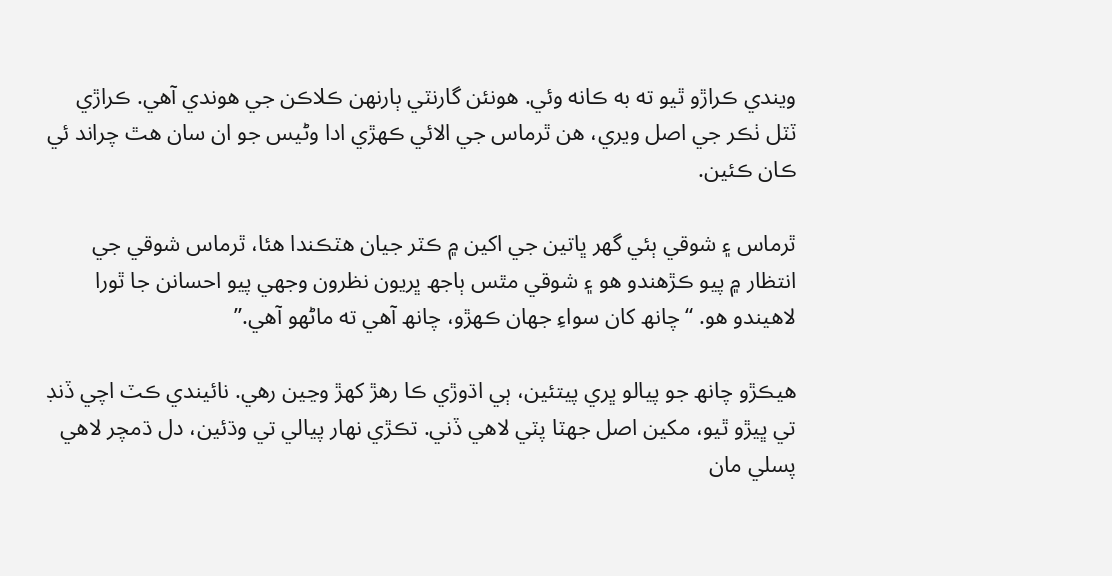ويندي ڪراڙو ٿيو ته به ڪانه وئي. هونئن گارنٽي ٻارنهن ڪلاڪن جي هوندي آهي. ڪراڙي ٽٽل ٺڪر جي اصل ويري، هن ٿرماس جي الائي ڪهڙي ادا وڻيس جو ان سان هٿ چراند ئي ڪان ڪئين.

ٿرماس ۽ شوقي ٻئي گهر ڀاتين جي اکين ۾ ڪٽر جيان ھٽڪندا هئا، ٿرماس شوقي جي انتظار ۾ پيو ڪڙهندو هو ۽ شوقي مٿس ٻاجھ ڀريون نظرون وجهي پيو احسانن جا ٿورا لاھيندو هو. “چانھ کان سواءِ جهان ڪهڙو، چانھ آهي ته ماڻهو آهي.”

هيڪڙو چانھ جو پيالو ڀري پيتئين، ٻي اڌوڙي ڪا رھڙ کهڙ وڃين رهي. نائيندي ڪٽ اچي ڏنڊ تي ڀيڙو ٿيو، مکين اصل جهٽا پٽي لاهي ڏني. تڪڙي نهار پيالي تي وڌئين، دل ڌمچر لاھي پسلي مان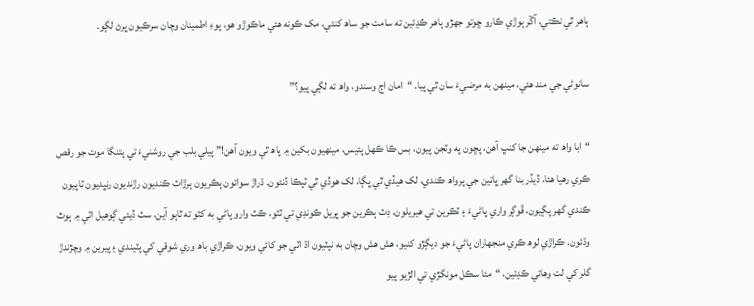ٻاهر ٿي نڪتي، آڱر ٻوڙي ڪارو ڇوتو جهڙو ٻاهر ڪڍئين ته سامت جو ساھ کنئي، مک ڪونه هئي ماڪوڙو هو، پوءِ اطمينان وچان سرڪيون ڀرڻ لڳو.

سانوڻي جي مند هئي، مينهن به مرضيءَ سان ٿي پيا. “امان اڄ وسندو، واھ ته لڳي پيو؟”

“ابا واھ ته مينهن جا کنڀ آهن، پڇون په وٽجن پيون، بس ڪا ڪھل پئيس، مينهيون بکين ۾ پاھ ٿي ويون آهن!” پيلي بلب جي روشنيءَ تي پتنگا موت جو رقص ڪري رهيا هئا، ڏيڏر بنا گهر ڀاتين جي پرواھ ڪندي، لک هيڏي ٿي ڀڳا، لک هوڏي ٿي ٽپڪا ڏنئون. ڌراڙ سوائون ٻڪريون ٻرڙاٽ ڪنديون رڙنديون رنڀديون ٽاپيون ڪندي گهر پڳيون، ڦوڳر واري پاڻيءَ ۽ ٽڪرين تي هيريلون، ڊٽ ٻڪرين جو ڀريل ڪونڊي تي ٽٽو، ڪٽ وارو پاڻي به کٽو ته ٿاٻو آين، سٽ ڏيئي ڳوهيل اٽي ۾ ٻوٿ وڌئون. ڪراڙي لوھ ڪري منجهاران پاڻيءَ جو ديڳڙو کنيو، هش هش وچان به نپٽيون اڌ اٽي جو کائي ويون، ڪراڙي باھ وري شوقي کي پٽيندي ۽ پيرين ۾ وچڙندڙ گلر کي لت وهائي ڪڍئين، “مئا سڪل مونگڙي تي الڙيو پيو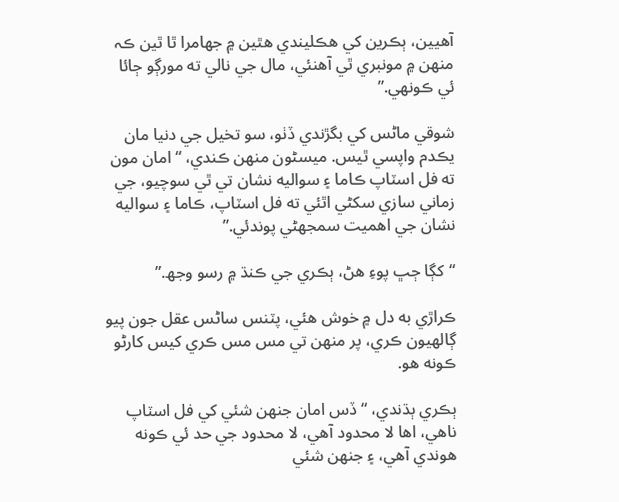آهيين، ٻڪرين کي هڪليندي هٿين ۾ جهامرا ٿا ٿين ڪہ منهن ۾ مونبري ٿي آهنئي، مال جي نالي ته مورڳو ڄائا ئي ڪونهي.”

شوقي ماڻس کي بگڙندي ڏٺو، سو تخيل جي دنيا مان يڪدم واپسي ٿيس. ميسڻون منهن ڪندي، “امان مون ته فل اسٽاپ ڪاما ۽ سواليه نشان تي ٿي سوچيو، جي زماني سازي سکڻي اٿئي ته فل اسٽاپ، ڪاما ۽ سواليه نشان جي اهميت سمجهڻي پوندئي.”

“کڳا ڄڀ پوءِ هڻ، ٻڪري جي ڪنڌ ۾ رسو وجھ.”

ڪراڙي به دل ۾ خوش هئي، پٽنس ساڻس عقل جون پيو ڳالهيون ڪري، پر منهن تي مس مس ڪري کيس کارڻو ڪونه هو.

ٻڪري ٻڌندي، “ڏس امان جنهن شئي کي فل اسٽاپ ناهي، اھا لا محدود آهي، لا محدود جي حد ئي ڪونه هوندي آهي، ۽ جنهن شئي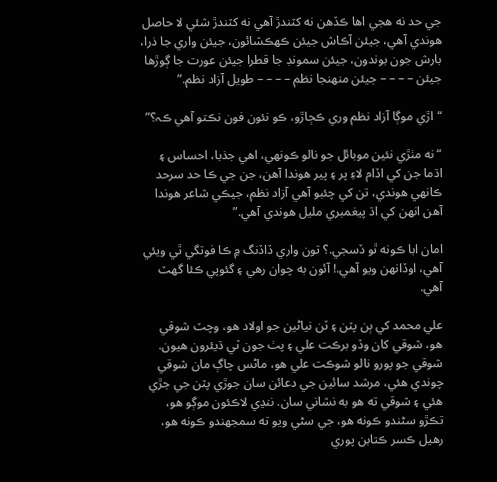جي حد نه هجي اها ڪڏهن نه کٽندڙ آهي نه کٽندڙ شئي لا حاصل هوندي آهي، جيئن آڪاش جيئن ڪهڪشائون، جيئن واري جا ذرا، بارش جون بوندون، جيئن سمونڊ جا قطرا جيئن عورت جا ڳوڙها جيئن – – – – جيئن منهنجا نظم – – – – طويل آزاد نظم.”

“اڙي موڳا آزاد نظم وري ڪڄاڙو، ڪو نئون فون نڪتو آهي ڪہ؟”

“نه مٺڙي نئين موبائل جو نالو ڪونهي، اهي جذبا، احساس ۽ اڌما جن کي اڏام لاءِ پر ۽ پير هوندا آهن، جن جي ڪا حد سرحد ڪانهي هوندي، تن کي چئبو آهي آزاد نظم، جيڪي شاعر هوندا آهن انهن کي اڌ پيغمبري مليل هوندي آهي.”

امان ابا ڪونه ٿو ڏسجي.؟ تون واري ڏاڏنگ ۾ ڪا فوتگي ٿي ويئي آهي، اوڏانهن ويو آهي.! آئون به چوان رهي ۽ گئوپي ڪئا گهٽ آهي.

علي محمد کي ٻن پٽن ۽ ٽن نياڻين جو اولاد هو، وچٽ شوقي هو، شوقي کان وڏو برڪت علي ۽ پٺ جون ٽي ڌيئرون هيون. شوقي جو پورو نالو شوڪت علي هو، ماڻس چاڳ مان شوقي چوندي هئي، مرشد سائين جي دعائن سان جوڙي پٽن جي جڙي هئي ۽ شوقي ته هو به نشاني سان. ننڍي لاڪئون موڳو هو، تڪڙو سڻندو ڪونه هو، جي سڻي ويو ته سمجهندو ڪونه هو، رهيل ڪسر ڪتابن پوري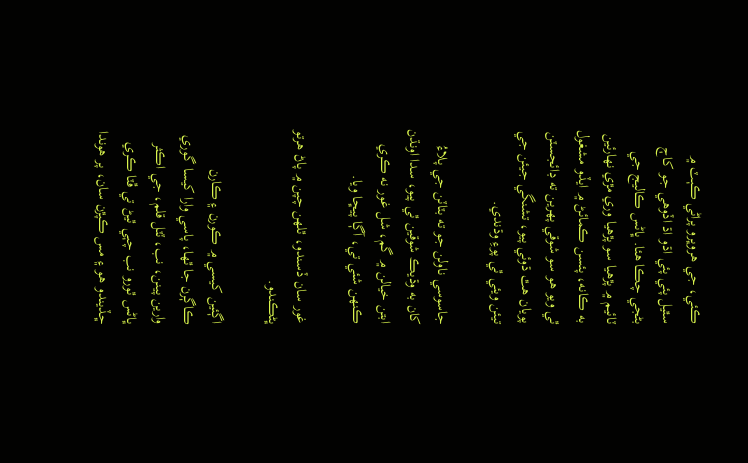ڪئي، جي هروڀرو پراڻي ڪٻٽ ۾ سٿيل پئي پئي اڌو اڌ اڏوهي جو کاڄ بڻجي چڪا هئا. ڀاڻس ڪاليج جي ٽائيم ۾ پڙهيا سو پڙهيا وري مڙي نھارئين به ڪانه، پئسن ڪمائڻ ۾ ايڏو مشغول ٿي ويو هو سو شوقي پهرين ته ڊائجسٽن پويان هٿ ڌوئي پيو، تشنگي جيئن جي تيئن ويئي ٿي پوءِ وڌندي.

جاسوسي ناولن جو ته بٽاٽن جي پلاءُ کان به وڌيڪ شوقين ٿي پيو، سدا اونڌن ابتن خيالن ۾ گم، شل غور نه ڪري ڪنهن شئي تي، آڳا پيڇا ويا.

غور سان ڏسندو، ٿلهن چپن ۾ پاڻ هرتو ڀڻڪندو.

اڳئين کيسي ۾ ڪورن ۽ ڪارن ڪاڳرن جا ٿها، پاسي وارا کيسا گوري وارين پينن، نب، ٽٽل قلم، جي اڪثر ڀاڻس ٿورو نب چٻي ٿيڻ تي ڦٽا ڪري ڇڏيندو هو ۽ مس ڪپڙن سان، پر هوندا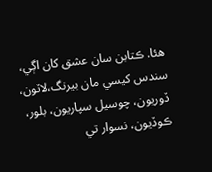هئا. ڪتابن سان عشق کان اڳي، سندس کيسي مان بيرنگ،لاٽون، ڏوريون، چوسيل سپاريون، بلور، ڪوڏيون، نسوار تي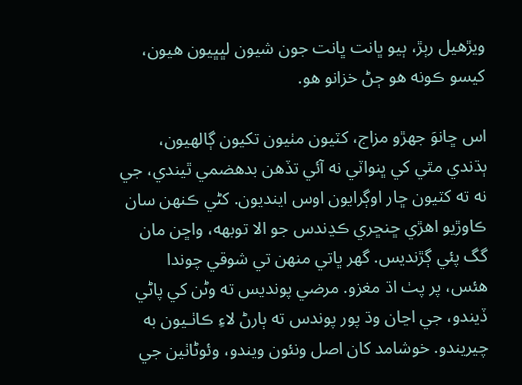ويڙهيل رٻڙ، ٻيو ڀانت ڀانت جون شيون لڀڀيون هيون، کيسو ڪونه هو ڄڻ خزانو هو.

اس ڇانوَ جهڙو مزاج، کٽيون مٺيون تکيون ڳالهيون، ٻڌندي مٿي کي ڀنواٽي نه آئي تڏهن بدهضمي ٿيندي، جي نه ته کٽيون ڇار اوڳرايون اوس اينديون. کڻي ڪنهن سان ڪاوڙيو اهڙي ڇنڇري ڪڍندس جو الا توبهه، واڇن مان گگ پئي ڳڙنديس. گهر ڀاتي منهن تي شوقي چوندا هئس، پر پٺ اڌ مغزو. مرضي پونديس ته وڻن کي پاڻي ڏيندو، جي اڃان وڌ پور پوندس ته ٻارڻ لاءِ ڪاٺـيون به چيريندو. خوشامد کان اصل ونئون ويندو، وئوڻاٺين جي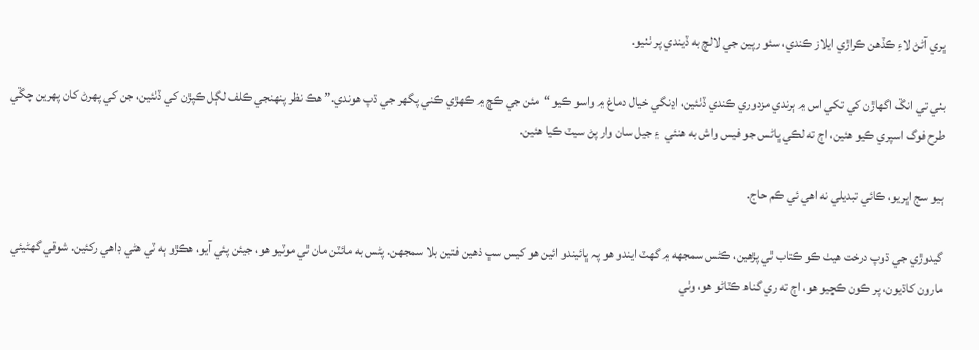ڀري آڻڻ لاءِ ڪڏهن ڪراڙي ايلاز ڪندي، سئو رپين جي لالچ به ڏيندي پر ٺٺيو.

بٺي تي انڱ اگھاڙن کي تکي اس ۾ ٻرندي مزدوري ڪندي ڏٺئين، اڍنگي خيال دماغ ۾ واسو ڪيو “مئن جي ڪڇ ۾ ڪهڙي ڪني پگهر جي ڌپ هوندي.” هڪ نظر پنهنجي ڪلف لڳل ڪپڙن کي ڏٺئين، جن کي پهرڻ کان پهرين چڱي طرح فوگ اسپري ڪيو هئين، اڄ ته لڪي ڀاڻس جو فيس واش به هنئي  ۽ جيل سان وار پڻ سيٽ ڪيا هئين.

ٻيو سج اڀريو، ڪائي تبديلي نه اهي ئي ڪم حاج.

گيدوڙي جي ڌوپ درخت هيٺ ڪو ڪتاب ٿي پڙهين، ڪڻس سمجهه ۾ گهٽ ايندو هو پہ ڀائيندو ائين هو کيس سڀ ذھين فتين بلا سمجهن. پڻس به مائٽن مان ٿي موٽيو هو، جيئن پئي آيو، هڪڙو ٻه ٽي هڻي ڊاهي رکئين. شوقي گهڻيئي مارون کاڌيون، پر ڪون ڪڇيو هو، اڄ ته ري گناھ ڪٽاڻو هو، وٺي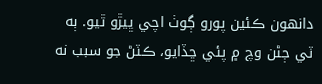دانهون ڪئين پورو ڳوٺ اچي ڀيڙو ٿيو. ٻه ٽي ڄڻن وچ ۾ پئي ڇڏايو، ڪٽڻ جو سبب نه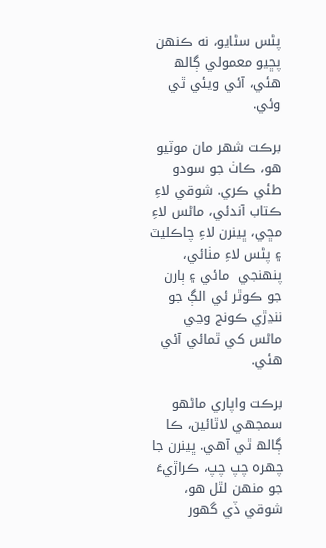پڻس سڻايو، نه ڪنهن پڇيو معمولي ڳالھ هئي، آئي ويئي ٿي وئي.

برڪت شهر مان موٽيو هو، ڪاٺ جو سودو طئي ڪري. شوقي لاءِ ڪتاب آندئي، ماڻس لاءِ مڇي، ڀينرن لاءِ چاڪليٽ ۽ پڻس لاءِ مٺائي، پنهنجي  مائي ۽ ٻارن جو ڪوٿر ئي الڳ جو ننڍڙي ڪونج وڃي ماڻس کي ٿمائي آئي هئي.

برڪت واپاري ماڻهو سمجهي لاٿائين، ڪا ڳالھ ٿي آھي. ڀينرن جا چھره چپ چپ، ڪراڙيءَ جو منهن لٿل هو، شوقي ڏي گهور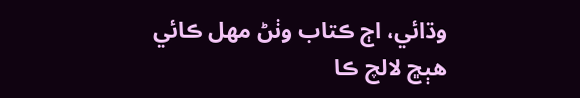وڌائي، اڄ ڪتاب وٺڻ مهل ڪائي هٻڇ لالچ ڪا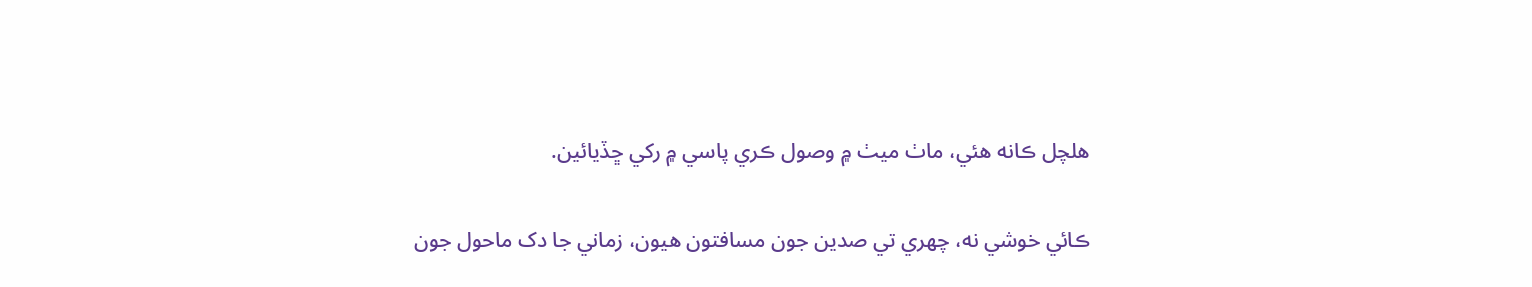هلچل ڪانه هئي، ماٺ ميٺ ۾ وصول ڪري پاسي ۾ رکي ڇڏيائين.

ڪائي خوشي نه، چهري تي صدين جون مسافتون هيون، زماني جا دک ماحول جون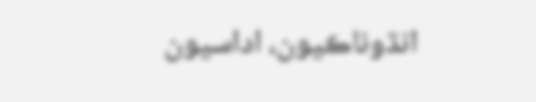انڌوناڪيون، اداسيون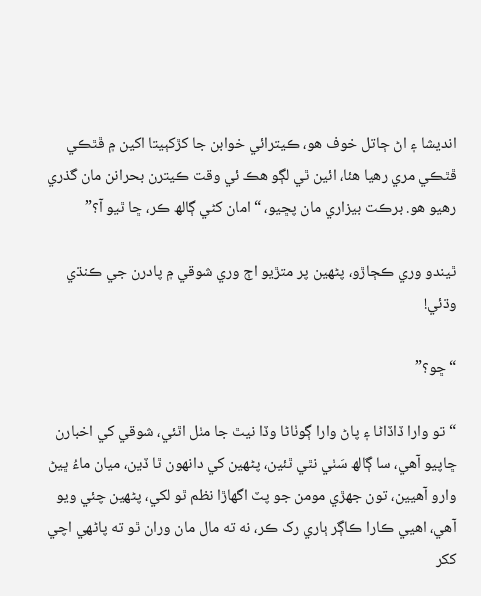انديشا ۽ اڻ ڄاتل خوف هو، ڪيترائي خوابن جا کڙکٻيتا اکين ۾ ڦٿڪي ڦٿڪي مري رهيا هئا، ائين ٿي لڳو هڪ ئي وقت ڪيترن بحرانن مان گذري رهيو هو. برڪت بيزاري مان پڇيو، “امان کڻي ڳالھ ڪر، ڇا ٿيو آ؟”

ٿيندو وري ڪڄاڙو، پڻهين پر متڙيو اڄ وري شوقي ۾ پادرن جي ڪنڌي وڌئي!

“ڇو؟”

“تو وارا ڏاڏاڻا ۽ پاڻ وارا ڳوٺاڻا وڏا نيٿ جا مٺل اٿئي، شوقي کي اخبارن ڇاپيو آهي، سا ڳالھ سَٺي نٿي ٿئين، پڻهين کي دانهون ٿا ڏين، ميان ماءُ ڀيڻ وارو آهيين، تون جهڙي مومن جو پٽ اگھاڙا نظم ٿو لکي، پڻهين چئي ويو آهي، اهيي ڪارا ڪاڳر ٻاري رک ڪر، نه ته مال مان وران ٿو ته پاڻهي اچي ککر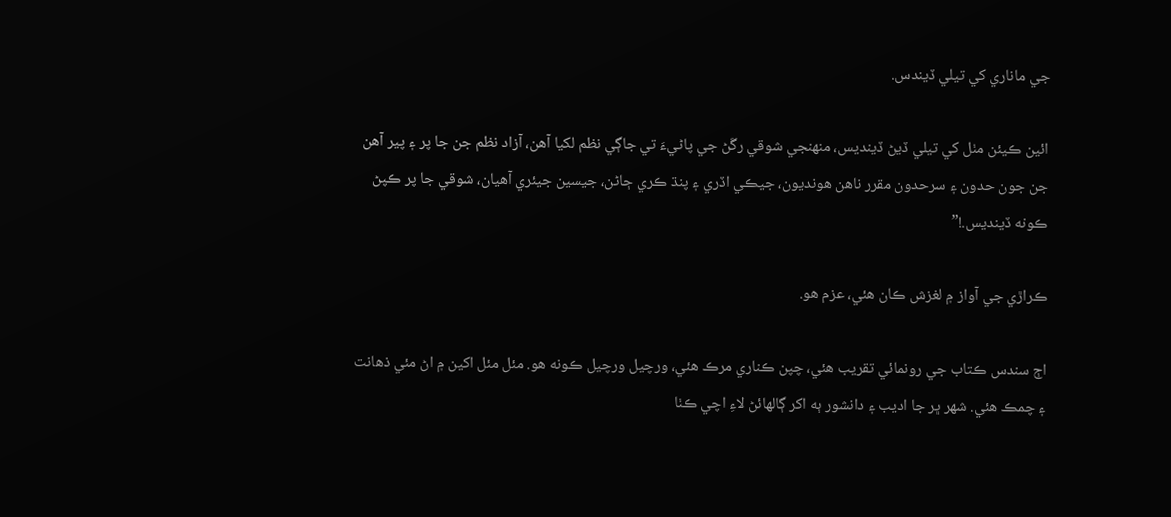جي ماناري کي تيلي ڏيندس.

ائين ڪيئن مٺل کي تيلي ڏيڻ ڏينديس، منهنجي شوقي رڱڻ جي پاڻيءَ تي جاڳي نظم لکيا آهن، آزاد نظم جن جا پر ۽ پير آهن جن جون حدون ۽ سرحدون مقرر ناهن هونديون، جيڪي اڏري ۽ پنڌ ڪري ڄاڻن، جيسين جيئري آهيان، شوقي جا پر ڪپڻ ڪونه ڏينديس.!”

ڪراڙي جي آواز ۾ لغزش ڪان هئي، عزم هو.

اڄ سندس ڪتاب جي رونمائي تقريب هئي، چپن ڪناري مرڪ هئي، ورچيل ورچيل ڪونه هو. مئل مئل اکين ۾ اڻ مئي ذهانت ۽ چمڪ هئي. شهر ڀر جا اديب ۽ دانشور ٻه اکر ڳالهائڻ لاءِ اچي ڪٺا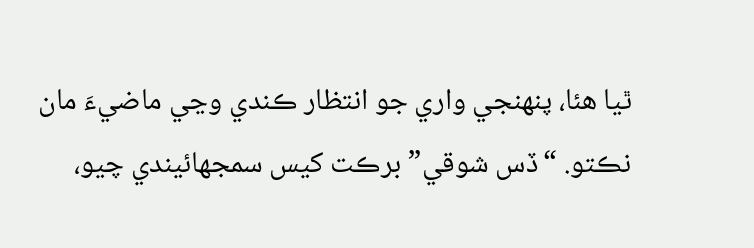ٿيا هئا، پنهنجي واري جو انتظار ڪندي وڃي ماضيءَ مان نڪتو. “ڏس شوقي” برڪت کيس سمجهائيندي چيو،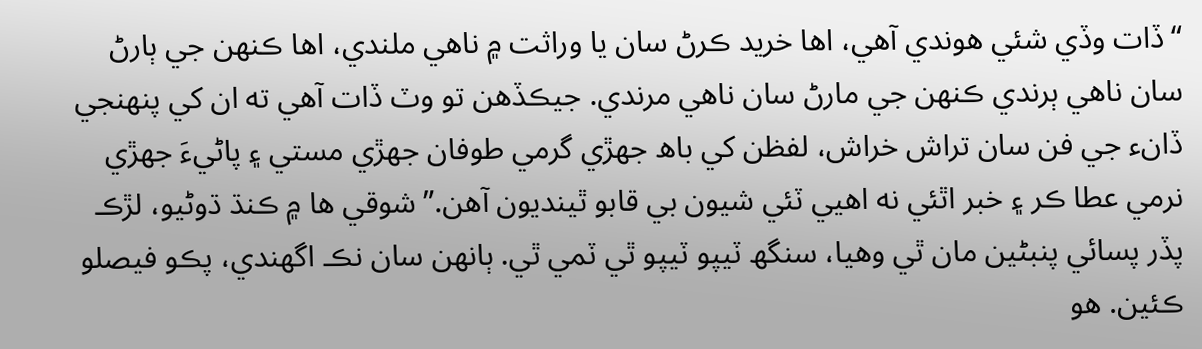“ڏات وڏي شئي هوندي آهي، اھا خريد ڪرڻ سان يا وراثت ۾ ناهي ملندي، اھا ڪنهن جي ٻارڻ سان ناهي ٻرندي ڪنهن جي مارڻ سان ناهي مرندي. جيڪڏهن تو وٽ ڏات آهي ته ان کي پنهنجي ڏانء جي فن سان تراش خراش، لفظن کي باھ جهڙي گرمي طوفان جهڙي مستي ۽ پاڻيءَ جهڙي نرمي عطا ڪر ۽ خبر اٿئي نه اهيي ٽئي شيون بي قابو ٿينديون آهن.” شوقي ها ۾ ڪنڌ ڌوڻيو، لڙڪ پڏر پسائي پنبڻين مان ٿي وهيا، سنگھ ٽيپو ٽيپو ٿي ٽمي ٿي. ٻانهن سان نڪ اگهندي، پڪو فيصلو ڪئين. هو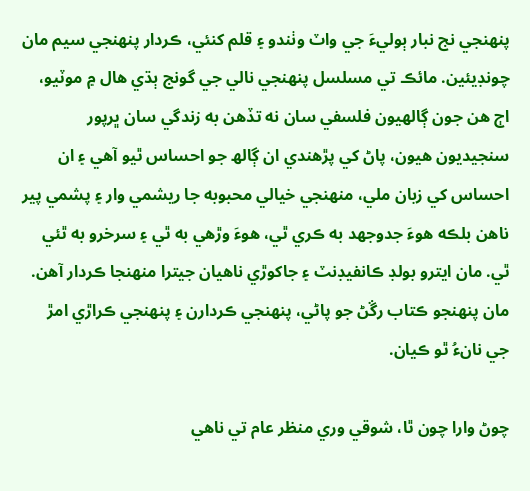پنهنجي نج نبار ٻوليءَ جي واٽ وٺندو ۽ قلم کنئي، ڪردار پنهنجي سيم مان چونڊيئين. مائڪ تي مسلسل پنهنجي نالي جي گونج ٻڌي هال ۾ موٽيو، اڄ هن جون ڳالهيون فلسفي سان نه تڏھن به زندگي سان ڀرپور سنجيديون هيون، پاڻ کي پڙهندي ان ڳالھ جو احساس ٿيو آهي ۽ ان احساس کي زبان ملي، منهنجي خيالي محبوبه جا ريشمي وار ۽ پشمي پير ناهن بلڪه هوءَ جدوجهد به ڪري ٿي، هوءَ وڙهي به ٿي ۽ سرخرو به ٿئي ٿي. مان ايترو بولڊ ڪانفيڊنٽ ۽ جاکوڙي ناهيان جيترا منهنجا ڪردار آهن. مان پنهنجو ڪتاب رڱڻ جو پاڻي، پنهنجي ڪردارن ۽ پنهنجي ڪراڙي امڙ جي نانءُ ٿو ڪيان.

چوڻ وارا چون ٿا، شوقي وري منظر عام تي ناهي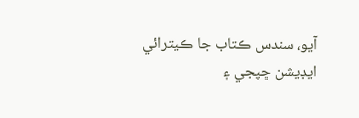آيو، سندس ڪتاب جا ڪيترائي ايڊيشن ڇپجي ۽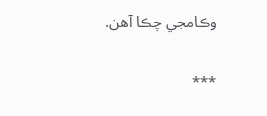وڪامجي چڪا آهن.

***